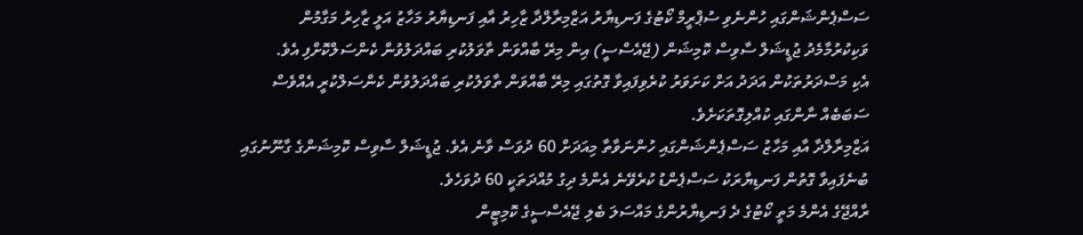ސަސްޕެންޝަންގައި ހުންނެވި ސުޕްރީމް ކޯޓުގެ ފަނޑިޔާރު އަޒްމިރާލްދާ ޒާހިރު އާއި ފަނޑިޔާރު މަހާޒު އަލީ ޒާހިރު މަގާމުން ވަކިކުރުމާމެދު ޖުޑީޝަލް ސާވިސް ކޮމިޝަން (ޖޭއެސްސީ) އިން މިރޭ ބާއްވަން ތާވަލުކުރި ބައްދަލުވުން ކެންސަލްކޮށްފި އެވެ.
އެކި މަސްދަރުތަކުން އަދަދު އަށް ކަށަވަރު ކުރެވިފައިވާ ގޮތުގައި މިރޭ ބާއްވަން ތާވަލުކުރި ބައްދަލުވުން ކެންސަލްކުރީ އެއްވެސް ސަބަބެއް ނާންގައި ކުއްލިގޮތަކަށެވެ.
އަޒްމިރާލްދާ އާއި މަހާޒު ސަސްޕެންޝަންގައި ހުންނަވާތާ މިއަދަށް 60 ދުވަސް ވާނެ އެވެ. ޖުޑީޝަލް ސާވިސް ކޮމިޝަންގެ ގާނޫނުގައި ބުނެފައިވާ ގޮތުން ފަނޑިޔާރަކު ސަސްޕެންޑު ކުރެވޭނެ އެންމެ ދިގު މުއްދަތަކީ 60 ދުވަހެވެ.
ރާއްޖޭގެ އެންމެ މަތީ ކޯޓުގެ ދެ ފަނޑިޔާރުންގެ މައްސަލަ ބެލި ޖޭއެސްސީގެ ކޮމިޓީން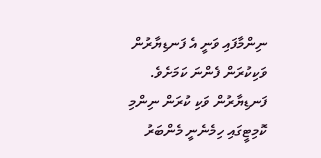ނިންމާފައި ވަނީ އެ ފަނޑިޔާރުން ވަކިކުރަން ފެންނަ ކަމަށެވެ. ފަނޑިޔާރުން ވަކި ކުރަން ނިންމި ކޮމިޓީގައި ހިމެނެނީ މެންބަރު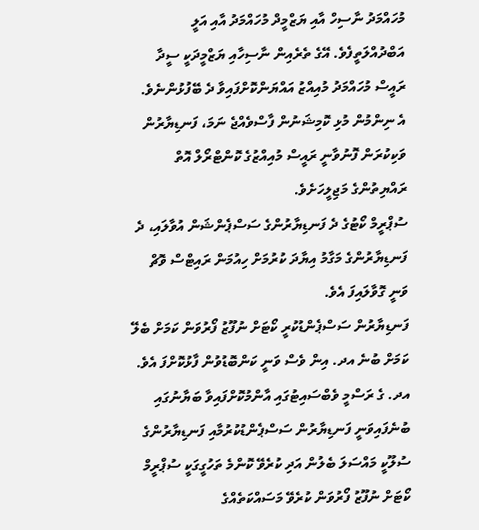މުހައްމަދު ނާސިހް އާއި ޔަޒްމީދް މުހައްމަދު އާއި އަލީ އަބްދުއްލަތީފެވެ. އޭގެ ތެރެއިން ނާސިހާއި ޔަޒްމީދަކީ ސީދާ ރައީސް މުހައްމަދު މުއިއްޒު އައްޔަންކޮށްފައިވާ ދެ ބޭފުޅުންނެވެ.
އެ ނިންމުން މުޅި ކޮމިޝަނުން ފާސްވެއްޖެ ނަމަ، ފަނޑިޔާރުން ވަކިކުރަން ފޮނުވާނީ ރައީސް މުއިއްޒުގެ ކޮންޓްރޯލް އޮތް ރައްޔިތުންގެ މަޖިލީހަށެވެ.
ސުޕްރީމް ކޯޓުގެ ދެ ފަނޑިޔާރުންގެ ސަސްޕެންޝަން އުވާލައި، ދެ ފަނޑިޔާރުންގެ މަގާމު އިޔާދަ ކުރުމަށް ހިއުމަން ރައިޓްސް ވޮޗް ވަނީ ގޮވާލައިފަ އެވެ.
ފަނޑިޔާރުން ސަސްޕެންޑުކުރީ ކޯޓަށް ނުފޫޒު ފޯރުވަން ކަމަށް ބެލޭ ކަމަށް ބުނެ އދ. އިން ވެސް ވަނީ ކަންބޮޑުވުން ފާޅުކޮށްފަ އެވެ.
އދ. ގެ ރަސްމީ ވެބްސައިޓުގައި އާންމުކޮށްފައިވާ ބަޔާނުގައި ބުނެފައިވަނީ ފަނޑިޔާރުން ސަސްޕެންޑުކުރުމާއި ފަނޑިޔާރުންގެ ސުލޫކީ މައްސަލަ ބެލުން އަދި ކުރެވޭ ކޮންމެ ތަހުގީގަކީ ސުޕްރީމް ކޯޓަށް ނުފޫޒު ފޯރުވަން ކުރެވޭ މަސައްކަތެއްގެ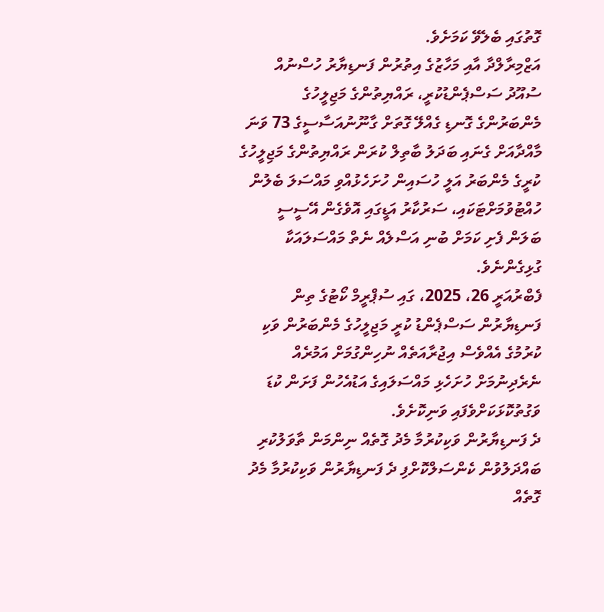ގޮތުގައި ބެލެވޭ ކަމަށެވެ.
އަޒްމިރާލްދާ އާއި މަހާޒުގެ އިތުރުން ފަނޑިޔާރު ހުސްނުއް ސުއޫދު ސަސްޕެންޑުކުރީ، ރައްޔިތުންގެ މަޖިލީހުގެ މެންބަރުންގެ ގޮނޑި ގެއްލޭ ގޮތަށް ގާނޫނުއަސާސީގެ 73 ވަނަ މާއްދާއަށް ގެނައި ބަދަލު ބާތިލް ކުރަން ރައްޔިތުންގެ މަޖިލީހުގެ ކުރީގެ މެންބަރު އަލީ ހުސައިން ހުށަހެޅުއްވި މައްސަލަ ބެލުން ހުއްޓުވުމަށްޓަކައި، ސަރުކާރު އަޑީގައި އޮވެގެން އޭސީސީ ބަލަން ފެށި ކަމަށް ބުނި އަސްލެއް ނެތް މައްސަލައަކާ ގުޅިގެންނެވެ.
ފެބްރުއަރީ 26، 2025، ގައި ސުޕްރީމް ކޯޓުގެ ތިން ފަނޑިޔާރުން ސަސްޕެންޑު ކުރީ މަޖިލީހުގެ މެންބަރުން ވަކި ކުރުމުގެ އެއްވެސް އިޖުރާއަތެއް ނުހިންގުމަށް އަމުރެއް ނެރެދިނުމަށް ހުށަހެޅި މައްސަލައިގެ އަޑުއެހުން ފަށަން ކުޑަ ވަގުތުކޮޅަކަށްވެފައި ވަނިކޮށެވެ.
ދެ ފަނޑިޔާރުން ވަކިކުރުމާ މެދު ގޮތެއް ނިންމަން ތާވަލުކުރި ބައްދަލުވުން ކެންސަލްކޮށްފި ދެ ފަނޑިޔާރުން ވަކިކުރުމާ މެދު ގޮތެއް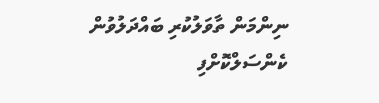ނިންމަން ތާވަލުކުރި ބައްދަލުވުން ކެންސަލްކޮށްފި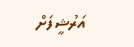އަރުޝީފަށް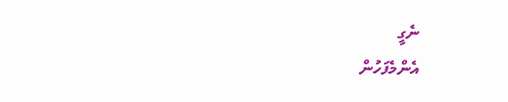ނެގީ
އެންމެފަހުން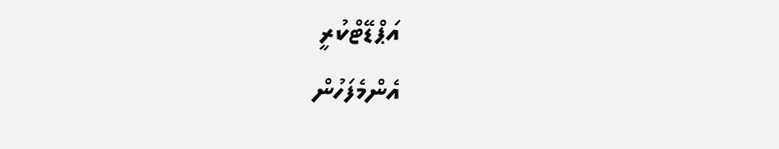އަޕްޑޭޓްކުރީ
އެންމެފަހުން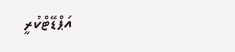އަޕްޑޭޓްކުރީ